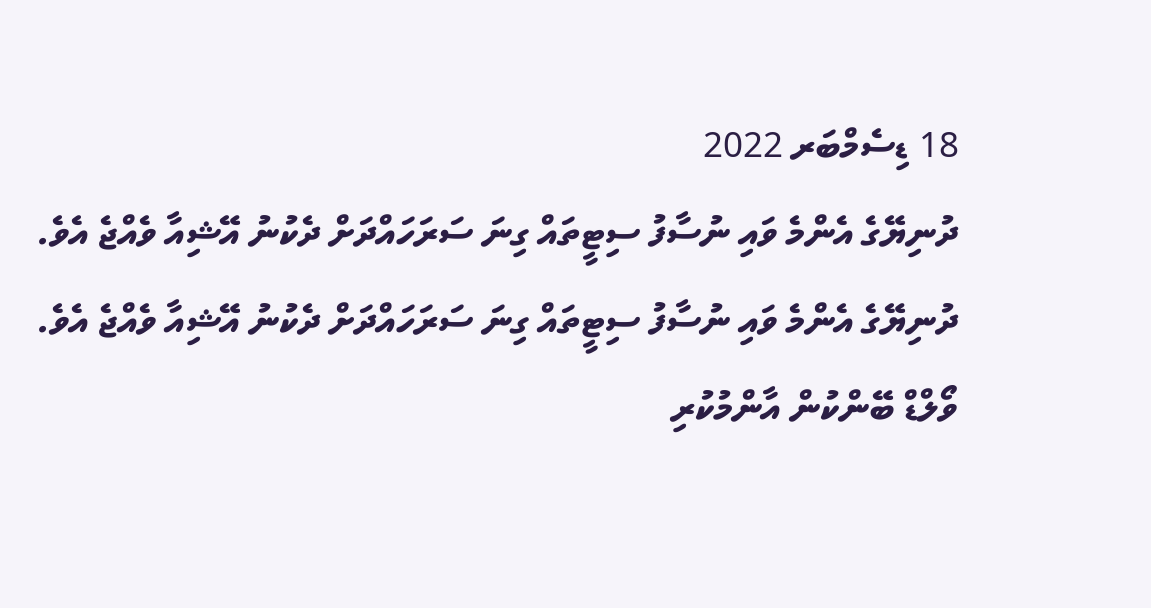18 ޑިސެމްބަރ 2022
ދުނިޔޭގެ އެންމެ ވައި ނުސާފު ސިޓީތައް ގިނަ ސަރަހައްދަށް ދެކުނު އޭޝިއާ ވެއްޖެ އެވެ.
ދުނިޔޭގެ އެންމެ ވައި ނުސާފު ސިޓީތައް ގިނަ ސަރަހައްދަށް ދެކުނު އޭޝިއާ ވެއްޖެ އެވެ.
ވޯލްޑް ބޭންކުން އާންމުކުރި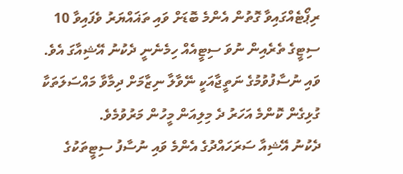ރިޕޯޓެއްގައިވާ ގޮތުން އެންމެ ބޮޑަށް ވައި ތަޣައްޔަރު ވެފައިވާ 10 ސިޓީގެ ތެރެއިން ނުވަ ސިޓީއެއް ހިމެނެނީ ދެކުނު އޭޝިއާގަ އެވެ.
ވައި ނުސާފުވުމުގެ ނަތީޖާއަކީ ނޭވާލާ ނިޒާމަށް ދިމާވާ މައްސަލަތަކާ ގުޅިގެން ކޮންމެ އަހަރު ދެ މިލިއަން މީހުން މަރުވުމެވެ.
ދެކުނު އޭޝިއާ ސަރަހައްދުގެ އެންމެ ވައި ނުސާފު ސިޓީތަކުގެ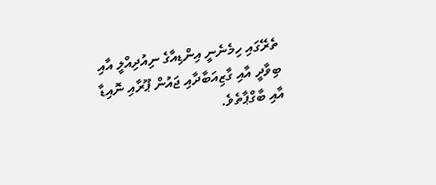ތެރޭގައި ހިމެނެނީ އިންޑިއާގެ ނިއުދިއްލީ އާއި ބިވާދީ އާއި ގާޒިއަބާދާއި ޖައުން ޕޫރާއި ނޮއިޑާ އާއި ބާގްޕާތެވެ.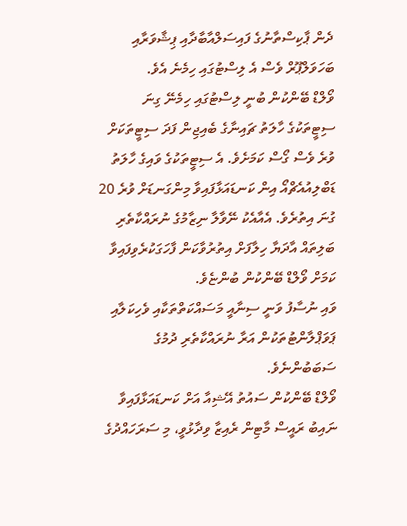ދެން ޕާކިސްތާނުގެ ފައިސަލްއާބާދާއި ޕިޝާވަރާއި ބަހަވަލްޕޫރް ވެސް އެ ލިސްޓުގައި ހިމެނެ އެވެ.
ވޯލްޑް ބޭންކުން ބުނީ ލިސްޓުގައި ހިމެނޭ ގިނަ ސިޓީތަކުގެ ހާލަތު ޗައިނާގެ ބެއިޖިން ފަދަ ސިޓީތަކަށް ވުރެ ވެސް ގޯސް ކަމަށެވެ. އެ ސިޓީތަކުގެ ވައިގެ ހާލަތު ޑަބްލިއުއެޗްއޯ އިން ކަނޑައަޅާފައިވާ މިންގަނޑަށް ވުރެ 20 ގުނަ އިތުރެވެ. އެއާއެކު ނޭވާލާ ނިޒާމުގެ ނުރައްކާތެރި ބަލިތައް އާދަޔާ ހިލާފަށް އިތުރުވާކަން ފާހަގަކުރެވިފައިވާ ކަމަށް ވޯލްޑް ބޭންކުން ބުންޏެވެ.
ވައި ނުސާފު ވަނީ ސިނާއީ މަސައްކަތްތަކާއި ވެހިކަލާއި ޕަވަޕްލާންޓުތަކުން އަރާ ނުރައްކާތެރި ދުމުގެ ސަބަބުންނެވެ.
ވޯލްޑް ބޭންކުން ސައުތު އޭޝިއާ އަށް ކަނޑައަޅާފައިވާ ނައިބު ރައީސް މާޓިން ރެއިޒާ ވިދާޅުވީ، މި ސަރަހައްދުގެ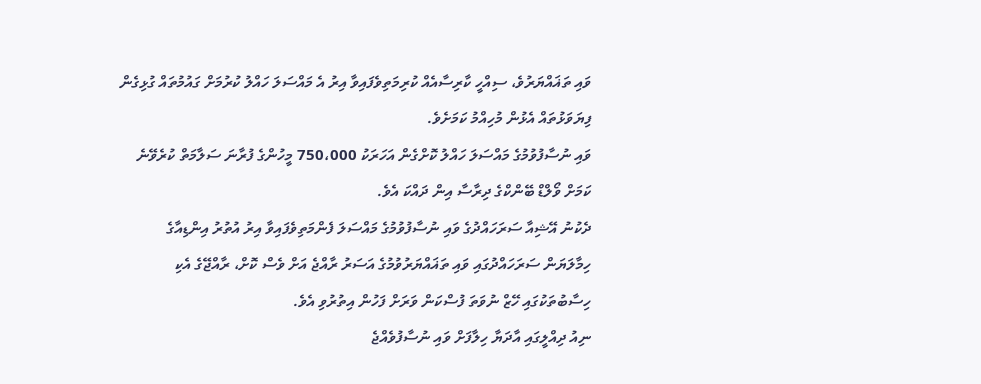ވައި ތަޣައްޔަރުވެ، ސިއްހީ ކާރިސާއެއް ކުރިމަތިވެފައިވާ އިރު އެ މައްސަލަ ހައްލު ކުރުމަށް ގައުމުތައް ގުޅިގެން ފިޔަވަޅުތައް އެޅުން މުހިއްމު ކަމަށެވެ.
ވައި ނުސާފުވުމުގެ މައްސަލަ ހައްލު ކޮށްގެން އަހަރަކު 750،000 މީހުންގެ ފުރާނަ ސަލާމަތް ކުރެވޭނެ ކަމަށް ވޯލްޑް ބޭންކްގެ ދިރާސާ އިން ދައްކަ އެވެ.
ދެކުނު އޭޝިއާ ސަރަހައްދުގެ ވައި ނުސާފުވުމުގެ މައްސަލަ ފެންމަތިވެފައިވާ އިރު އުތުރު އިންޑިއާގެ ހިމާލަޔަން ސަރަހައްދުގައި ވައި ތަޣައްޔަރުވުމުގެ އަސަރު ރާއްޖެ އަށް ވެސް ކޮށް، ރާއްޖޭގެ އެކި ހިސާބުތަކުގައި ހޭޒް ނުވަތަ ފުސްކަން ވަރަށް ފަހުން އިތުރުވި އެވެ.
ނިއު ދިއްލީގައި އާދަޔާ ހިލާފަށް ވައި ނުސާފުވެއްޖެ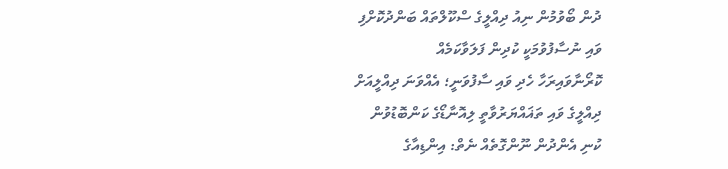ދުން ބޯވުމުން ނިއު ދިއްލީގެ ސްކޫލްތައް ބަންދުކޮށްފި
ވައި ނުސާފުވުމަކީ ކުދިން ފަލަވާކަމެއް
ކޮރޯނާވައިރަހާ ހެދި ވައި ސާފުވަނީ؛ އެއްވަނަ ދިއްލީއަށް
ދިއްލީގެ ވައި ތަޣައްޔަރުވާތީ ލިއޮނާޑޯގެ ކަންބޮޑުވުން
ކުނި އެންދުން ނޫންގޮތެއް ނެތް: އިންޑިއާގެ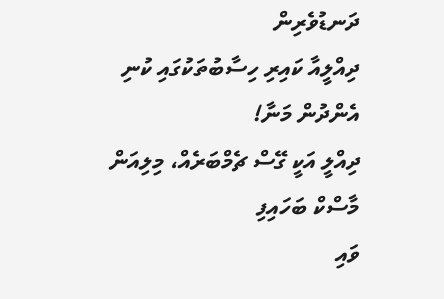ދަނޑުވެރިން
ދިއްލީއާ ކައިރި ހިސާބުތަކުގައި ކުނި އެންދުން މަނާ!
ދިއްލީ އަކީ ގޭސް ޗެމްބަރެއް، މިލިއަން މާސްކް ބަހައިފި
ވައި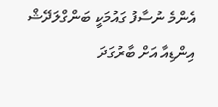އެންމެ ނުސާފު ގައުމަކީ ބަންގްލަދޭޝް
އިންޑިއާ އަށް ބާރުގަދަ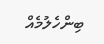ބިންހެލުމެއް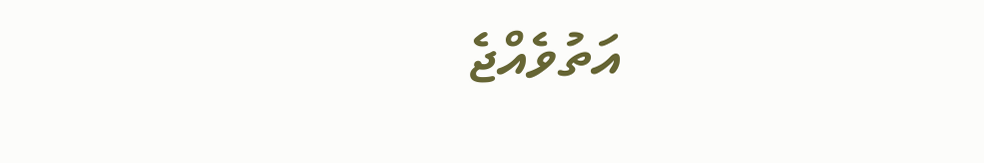އަތުވެއްޖެ